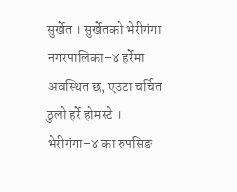सुर्खेत । सुर्खेतको भेरीगंगा नगरपालिका–४ हर्रेमा अवस्थित छ, एउटा चर्चित ठुलो हर्रे होमस्टे । भेरीगंगा–४ का रुपसिङ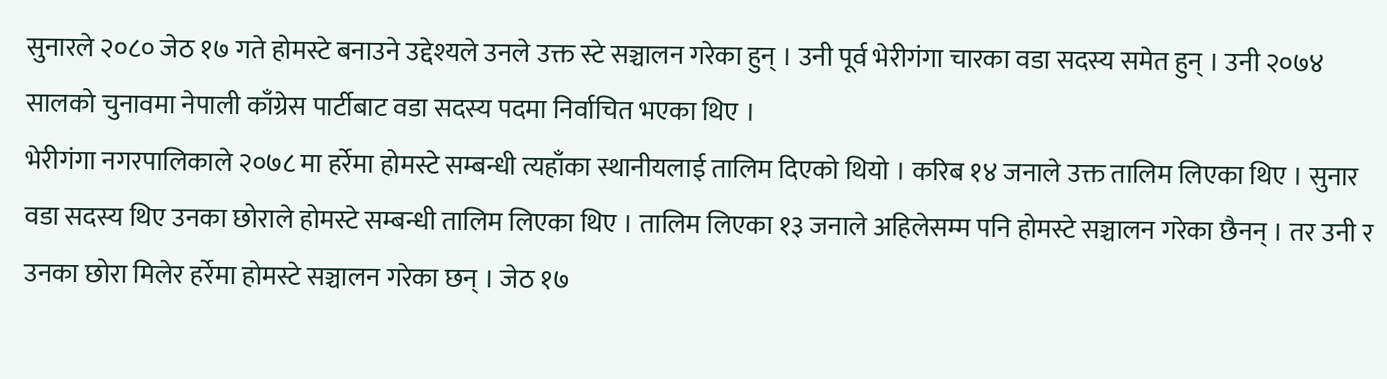सुनारले २०८० जेठ १७ गते होमस्टे बनाउने उद्देश्यले उनले उक्त स्टे सञ्चालन गरेका हुन् । उनी पूर्व भेरीगंगा चारका वडा सदस्य समेत हुन् । उनी २०७४ सालको चुनावमा नेपाली काँग्रेस पार्टीबाट वडा सदस्य पदमा निर्वाचित भएका थिए ।
भेरीगंगा नगरपालिकाले २०७८ मा हर्रेमा होमस्टे सम्बन्धी त्यहाँका स्थानीयलाई तालिम दिएको थियो । करिब १४ जनाले उक्त तालिम लिएका थिए । सुनार वडा सदस्य थिए उनका छोराले होमस्टे सम्बन्धी तालिम लिएका थिए । तालिम लिएका १३ जनाले अहिलेसम्म पनि होमस्टे सञ्चालन गरेका छैनन् । तर उनी र उनका छोरा मिलेर हर्रेमा होमस्टे सञ्चालन गरेका छन् । जेठ १७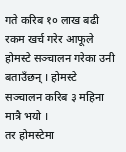गते करिब १० लाख बढी रकम खर्च गरेर आफूले होमस्टे सञ्चालन गरेका उनी बताउँछन् । होमस्टे सञ्चालन करिब ३ महिना मात्रै भयो ।
तर होमस्टेमा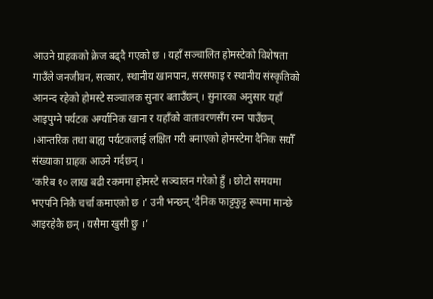आउने ग्राहकको क्रेज बढ्दै गएको छ । यहाँ सञ्चालित होमस्टेको विशेषता गाउँले जनजीवन, सत्कार, स्थानीय खानपान, सरसफाइ र स्थानीय संस्कृतिको आनन्द रहेको होमस्टे सञ्चालक सुनार बताउँछन् । सुनारका अनुसार यहाँ आइपुग्ने पर्यटक अर्ग्यानिक खाना र यहाँको वातावरणसँग रम्न पाउँछन् ।आन्तरिक तथा बाह्य पर्यटकलाई लक्षित गरी बनाएको होमस्टेमा दैनिक सयौँ संख्याका ग्राहक आउने गर्दछन् ।
‘करिब १० लाख बढी रकममा होमस्टे सञ्चालन गरेको हुँ । छोटो समयमा भएपनि निकै चर्चा कमाएको छ ।’ उनी भन्छन् ‘दैनिक फाट्टफुट्ट रूपमा मान्छे आइरहेकै छन् । यसैमा खुसी छु ।’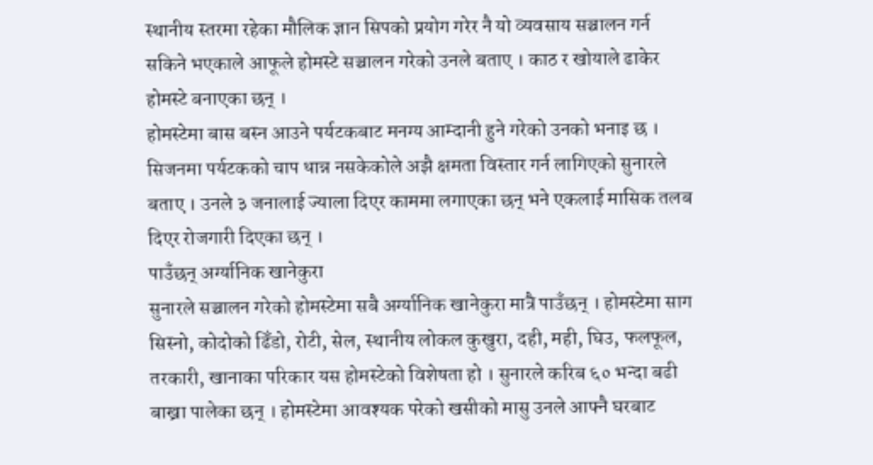स्थानीय स्तरमा रहेका मौलिक ज्ञान सिपको प्रयोग गरेर नै यो व्यवसाय सञ्चालन गर्न सकिने भएकाले आफूले होमस्टे सञ्चालन गरेको उनले बताए । काठ र खोयाले ढाकेर होमस्टे बनाएका छन् ।
होमस्टेमा बास बस्न आउने पर्यटकबाट मनग्य आम्दानी हुने गरेको उनको भनाइ छ । सिजनमा पर्यटकको चाप धान्न नसकेकोले अझै क्षमता विस्तार गर्न लागिएको सुनारले बताए । उनले ३ जनालाई ज्याला दिएर काममा लगाएका छन् भने एकलाई मासिक तलब दिएर रोजगारी दिएका छन् ।
पाउँछन् अर्ग्यानिक खानेकुरा
सुनारले सञ्चालन गरेको होमस्टेमा सबै अर्ग्यानिक खानेकुरा मात्रै पाउँछन् । होमस्टेमा साग सिस्नो, कोदोको ढिँडो, रोटी, सेल, स्थानीय लोकल कुखुरा, दही, मही, घिउ, फलफूल, तरकारी, खानाका परिकार यस होमस्टेको विशेषता हो । सुनारले करिब ६० भन्दा बढी बाख्रा पालेका छन् । होमस्टेमा आवश्यक परेको खसीको मासु उनले आफ्नै घरबाट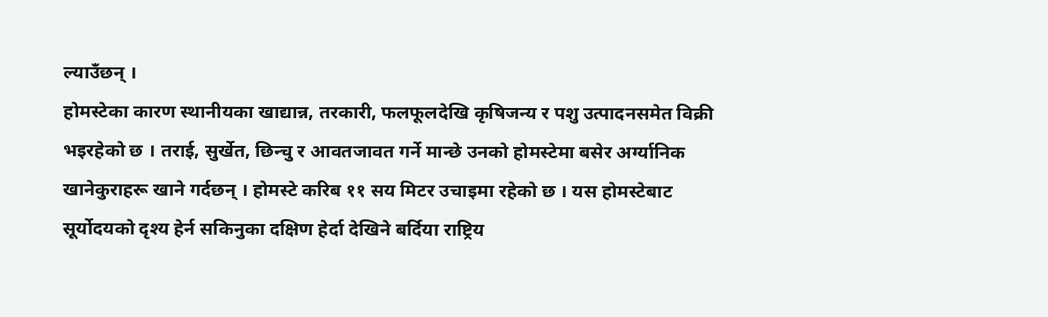ल्याउँछन् ।
होमस्टेका कारण स्थानीयका खाद्यान्न, तरकारी, फलफूलदेखि कृषिजन्य र पशु उत्पादनसमेत विक्री भइरहेको छ । तराई, सुर्खेत, छिन्चु र आवतजावत गर्ने मान्छे उनको होमस्टेमा बसेर अर्ग्यानिक खानेकुराहरू खाने गर्दछन् । होमस्टे करिब ११ सय मिटर उचाइमा रहेको छ । यस होमस्टेबाट सूर्योदयको दृश्य हेर्न सकिनुका दक्षिण हेर्दा देखिने बर्दिया राष्ट्रिय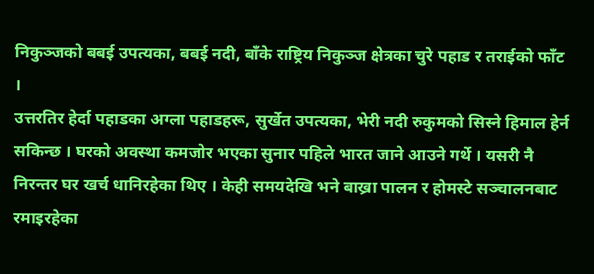निकुञ्जको बबई उपत्यका, बबई नदी, बाँके राष्ट्रिय निकुञ्ज क्षेत्रका चुरे पहाड र तराईको फाँट ।
उत्तरतिर हेर्दा पहाडका अग्ला पहाडहरू, सुर्खेत उपत्यका, भेरी नदी रुकुमको सिस्ने हिमाल हेर्न सकिन्छ । घरको अवस्था कमजोर भएका सुनार पहिले भारत जाने आउने गर्थे । यसरी नै निरन्तर घर खर्च धानिरहेका थिए । केही समयदेखि भने बाख्रा पालन र होमस्टे सञ्चालनबाट रमाइरहेका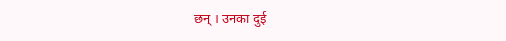छन् । उनका दुई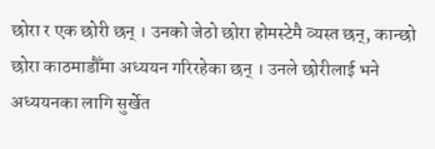छोरा र एक छोरी छन् । उनको जेठो छोरा होमस्टेमै व्यस्त छन्, कान्छो छोरा काठमाडौँमा अध्ययन गरिरहेका छन् । उनले छोरीलाई भने अध्ययनका लागि सुर्खेत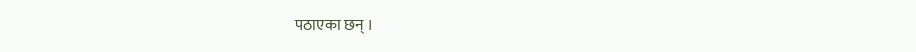पठाएका छन् ।